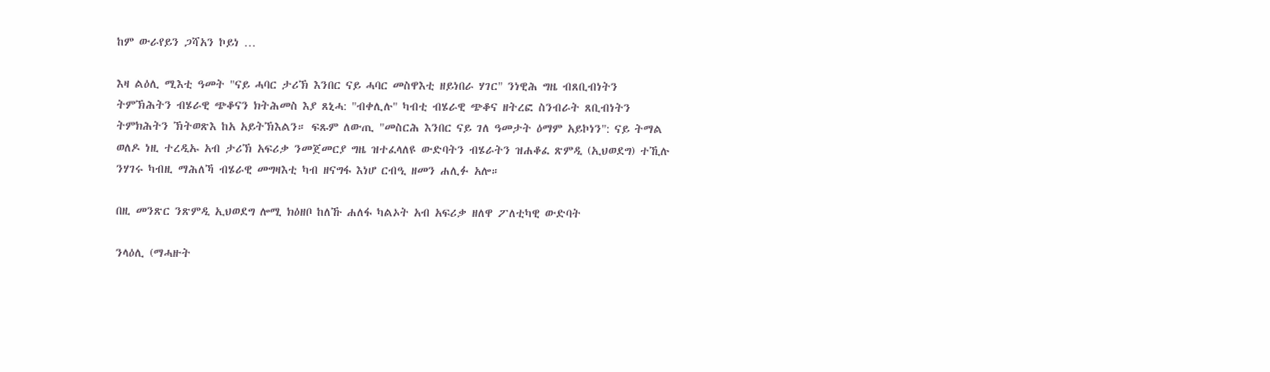ከም ውራየይን ጋሻአን ኮይነ …

እዛ ልዕሊ ሚእቲ ዓመት "ናይ ሓባር ታሪኽ እንበር ናይ ሓባር መስዋእቲ ዘይነበራ ሃገር" ንነዊሕ ግዜ ብጸቢብነትን ትምኽሕትን ብሄራዊ ጭቆናን ክትሕመስ እያ ጸኒሓ: "ብቀሊሉ" ካብቲ ብሄራዊ ጭቆና ዘትረፎ ስንብራት ጸቢብነትን ትምክሕትን ኽትወጽእ ከአ አይትኽእልን። ፍጹም ለውጢ "መስርሕ እንበር ናይ ገለ ዓመታት ዕማም አይኮነን": ናይ ትማል ወለዶ ነዚ ተረዲኡ አብ ታሪኽ አፍሪቃ ንመጀመርያ ግዜ ዝተፈላለዩ ውድባትን ብሄራትን ዝሐቆፈ ጽምዲ (ኢህወደግ) ተኺሉ ንሃገሩ ካብዚ ማሕለኻ ብሄራዊ መግዛእቲ ካብ ዘናግፋ እነሆ ርብዒ ዘመን ሐሊፉ አሎ።

በዚ መንጽር ንጽምዲ ኢህወደግ ሎሚ ክዕዘቦ ከለኹ ሐለፋ ካልኦት አብ አፍሪቃ ዘለዋ ፖለቲካዊ ውድባት

ንላዕሊ (ማሓዙት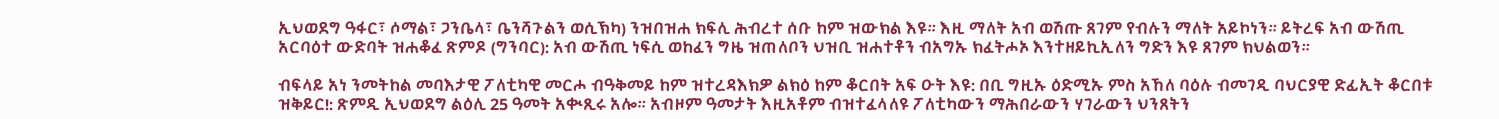ኢህወደግ ዓፋር፣ ሶማል፣ ጋንቤላ፣ ቤንሻጉልን ወሲኽካ) ንዝበዝሐ ክፍሊ ሕብረተ ሰቡ ከም ዝውክል እዩ። እዚ ማለት አብ ወሽጡ ጸገም የብሉን ማለት አይኮነን። ይትረፍ አብ ውሽጢ አርባዕተ ውድባት ዝሐቆፈ ጽምዶ (ግንባር): አብ ውሽጢ ነፍሲ ወከፈን ግዜ ዝጠለቦን ህዝቢ ዝሐተቶን ብአግኡ ክፈትሖኦ እንተዘይኪኢለን ግድን እዩ ጸገም ክህልወን።

ብፍላይ አነ ንመትከል መባእታዊ ፖለቲካዊ መርሖ ብዓቅመይ ከም ዝተረዳእክዎ ልክዕ ከም ቆርበት አፍ ዑት እዩ: በቢ ግዚኡ ዕድሚኡ ምስ አኸለ ባዕሉ ብመገዲ ባህርያዊ ድፊኢት ቆርበቱ ዝቅይር!: ጽምዲ ኢህወደግ ልዕሊ 25 ዓመት አቊጺሩ አሎ። አብዞም ዓመታት እዚአቶም ብዝተፈላለዩ ፖለቲካውን ማሕበራውን ሃገራውን ህንጸትን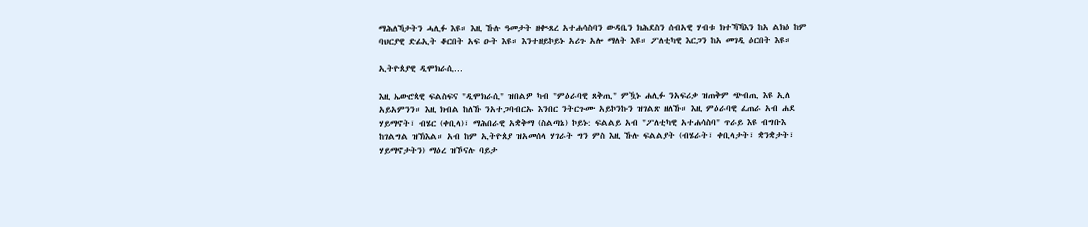ማሕለኻታትን ሓሊፉ እዩ። እዚ ኹሉ ዓመታት ዘቊጸረ አተሐሳስባን ውዳቤን ክሕደስን ሰብአዊ ሃብቱ ክተኻኻእን ከአ ልክዕ ከም ባህርያዊ ድፊኢት ቆርበት አፍ ዑት እዩ። እንተዘይኮይኑ አሪጉ አሎ ማለት እዩ። ፖለቲካዊ እርጋን ከአ መገዲ ዕርበት እዩ።

ኢትዮጰያዊ ዲሞክራሲ…

እዚ ኤውሮጳዊ ፍልስፍና "ዲሞክራሲ" ዝበልዎ ካብ "ምዕራባዊ ጸቅጢ" ምዃኑ ሐሊፉ ንአፍሪቃ ዝጠቅም ጭብጢ እዩ ኢለ አይአምንን። እዚ ክብል ከለኹ ንአተጋባብርኡ እንበር ንትርጉሙ አይኮንኩን ዝገልጽ ዘለኹ። እዚ ምዕራባዊ ፈጠራ አብ ሐደ ሃይማኖት፣ ብሄር (ቀቢላ)፣ ማሕበራዊ አቋቅማ (ስልጣኔ) ኮይኑ: ፍልልይ አብ "ፖለቲካዊ አተሐሳስባ" ጥራይ እዩ ብግቡእ ከገልግል ዝኽእል። አብ ከም ኢትዮጰያ ዝአመሰላ ሃገራት ግን ምስ እዚ ኹሉ ፍልልያት (ብሄራት፣ ቀቢላታት፣ ቋንቋታት፣ ሃይማኖታትን) ማዕረ ዝኾናሉ ባይታ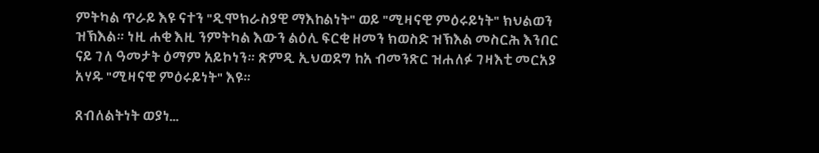ምትካል ጥራይ እዩ ናተን "ዲሞክራስያዊ ማእከልነት" ወይ "ሚዛናዊ ምዕሩይነት" ክህልወን ዝኽእል። ነዚ ሐቂ እዚ ንምትካል እውን ልዕሊ ፍርቂ ዘመን ክወስድ ዝኽእል መስርሕ እንበር ናይ ገለ ዓመታት ዕማም አይኮነን። ጽምዲ ኢህወደግ ከአ ብመንጽር ዝሐለፉ ገዛእቲ መርአያ አሃዱ "ሚዛናዊ ምዕሩይነት" እዩ።

ጸብለልትነት ወያነ…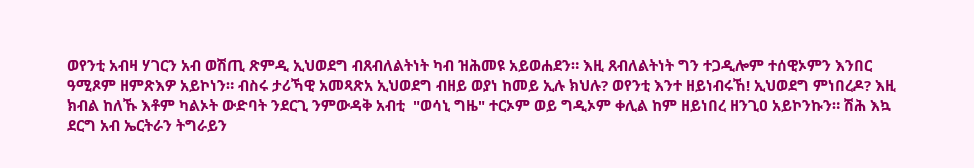ወየንቲ አብዛ ሃገርን አብ ወሽጢ ጽምዲ ኢህወደግ ብጸብለልትነት ካብ ዝሕመዩ አይወሐደን። እዚ ጸብለልትነት ግን ተጋዲሎም ተሰዊኦምን እንበር ዓሚጾም ዘምጽእዎ አይኮነን። ብስሩ ታሪኻዊ አመጻጽአ ኢህወደግ ብዘይ ወያነ ከመይ ኢሉ ክህሉ? ወየንቲ እንተ ዘይነብሩኸ! ኢህወደግ ምነበረዶ? እዚ ክብል ከለኹ እቶም ካልኦት ውድባት ንደርጊ ንምውዳቅ አብቲ  "ወሳኒ ግዜ" ተርኦም ወይ ግዲኦም ቀሊል ከም ዘይነበረ ዘንጊዐ አይኮንኩን። ሽሕ እኳ ደርግ አብ ኤርትራን ትግራይን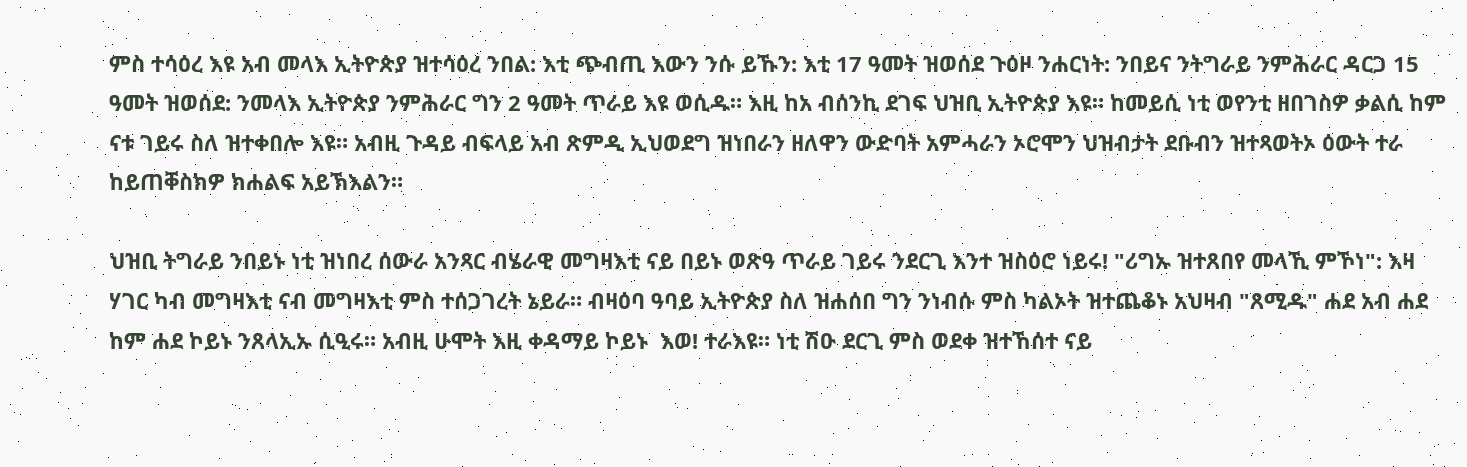ምስ ተሳዕረ እዩ አብ መላእ ኢትዮጵያ ዝተሳዕረ ንበል: እቲ ጭብጢ እውን ንሱ ይኹን: እቲ 17 ዓመት ዝወሰደ ጉዕዞ ንሐርነት: ንበይና ንትግራይ ንምሕራር ዳርጋ 15 ዓመት ዝወሰደ: ንመላእ ኢትዮጵያ ንምሕራር ግን 2 ዓመት ጥራይ እዩ ወሲዱ። እዚ ከአ ብሰንኪ ደገፍ ህዝቢ ኢትዮጵያ እዩ። ከመይሲ ነቲ ወየንቲ ዘበገስዎ ቃልሲ ከም ናቱ ገይሩ ስለ ዝተቀበሎ እዩ። አብዚ ጉዳይ ብፍላይ አብ ጽምዲ ኢህወደግ ዝነበራን ዘለዋን ውድባት አምሓራን ኦሮሞን ህዝብታት ደቡብን ዝተጻወትኦ ዕውት ተራ ከይጠቐስክዎ ክሐልፍ አይኽእልን።

ህዝቢ ትግራይ ንበይኑ ነቲ ዝነበረ ሰውራ አንጻር ብሄራዊ መግዛእቲ ናይ በይኑ ወጽዓ ጥራይ ገይሩ ንደርጊ እንተ ዝስዕሮ ነይሩ! "ሪግኡ ዝተጸበየ መላኺ ምኾነ": እዛ ሃገር ካብ መግዛእቲ ናብ መግዛእቲ ምስ ተሰጋገረት ኔይራ። ብዛዕባ ዓባይ ኢትዮጵያ ስለ ዝሐሰበ ግን ንነብሱ ምስ ካልኦት ዝተጨቆኑ አህዛብ "ጸሚዱ" ሐደ አብ ሐደ ከም ሐደ ኮይኑ ንጸላኢኡ ሲዒሩ። አብዚ ሁሞት እዚ ቀዳማይ ኮይኑ  እወ! ተራእዩ። ነቲ ሽዑ ደርጊ ምስ ወደቀ ዝተኸሰተ ናይ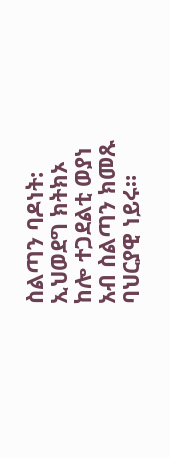ስልጣን ባዶነት: ኢህወደግ ክትክኦ ከሎ ተጋደልቲ ወያነ አብ ስልጣን ክመጹ ባህርያዊ ነይሩ።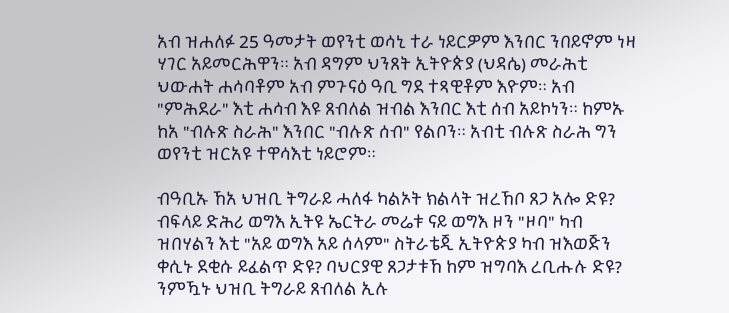አብ ዝሐለፉ 25 ዓመታት ወየንቲ ወሳኒ ተራ ነይርዎም እንበር ንበይኖም ነዛ ሃገር አይመርሕዋን። አብ ዳግም ህንጸት ኢትዮጵያ (ህዳሴ) መራሕቲ ህውሐት ሐሳባቶም አብ ምጉናዕ ዓቢ ግደ ተጻዊቶም እዮም። አብ "ምሕደራ" እቲ ሐሳብ እዩ ጸብለል ዝብል እንበር እቲ ሰብ አይኮነን። ከምኡ ከአ "ብሉጽ ስራሕ" እንበር "ብሉጽ ሰብ" የልቦን። አብቲ ብሉጽ ስራሕ ግን ወየንቲ ዝርአዩ ተዋሳእቲ ነይሮም።

ብዓቢኡ ኸአ ህዝቢ ትግራይ ሓለፋ ካልኦት ክልላት ዝረኸቦ ጸጋ አሎ ድዩ? ብፍላይ ድሕሪ ወግእ ኢትዩ ኤርትራ መሬቱ ናይ ወግእ ዞን "ዞባ" ካብ ዝበሃልን እቲ "አይ ወግእ አይ ሰላም" ስትራቴጂ ኢትዮጵያ ካብ ዝእወጅን ቀሲኑ ደቂሱ ይፈልጥ ድዩ? ባህርያዊ ጸጋታቱኸ ከም ዝግባእ ረቢሑሉ ድዩ? ንምዃኑ ህዝቢ ትግራይ ጸብለል ኢሉ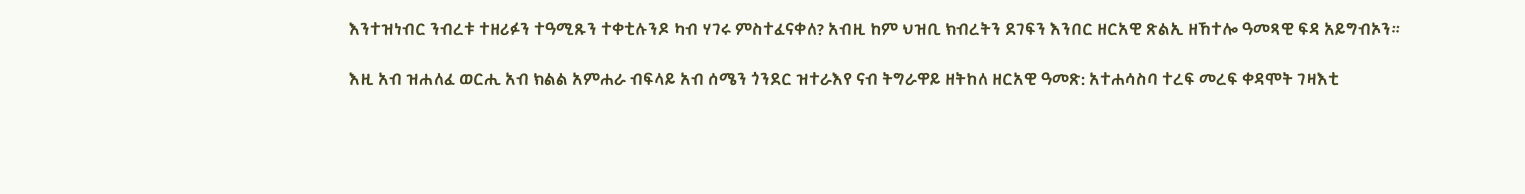እንተዝነብር ንብረቱ ተዘሪፉን ተዓሚጹን ተቀቲሉንዶ ካብ ሃገሩ ምስተፈናቀለ? አብዚ ከም ህዝቢ ክብረትን ደገፍን እንበር ዘርአዊ ጽልኢ ዘኸተሎ ዓመጻዊ ፍዳ አይግብኦን።

እዚ አብ ዝሐለፈ ወርሒ አብ ክልል አምሐራ ብፍላይ አብ ሰሜን ጎንደር ዝተራእየ ናብ ትግራዋይ ዘትከለ ዘርአዊ ዓመጽ: አተሐሳስባ ተረፍ መረፍ ቀዳሞት ገዛእቲ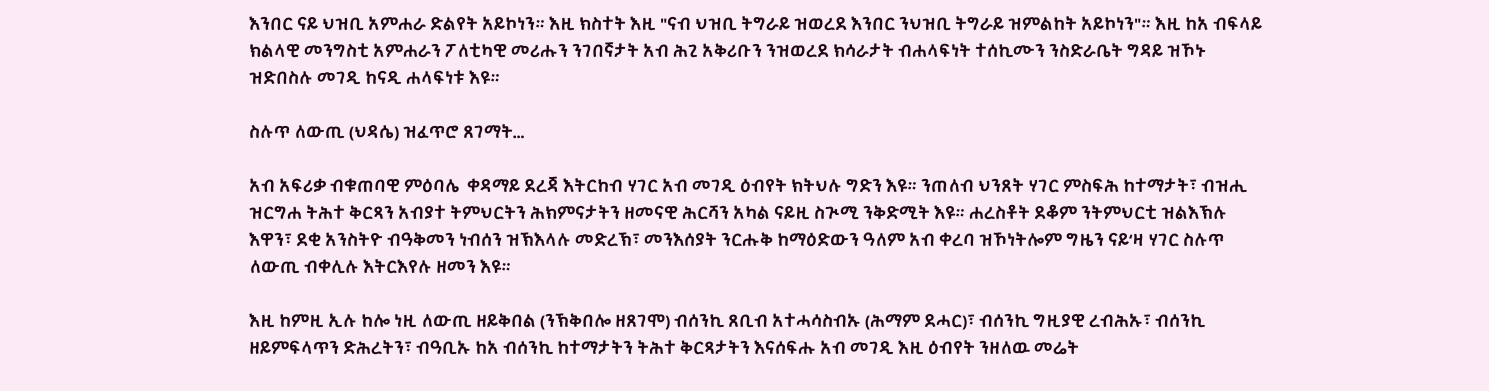እንበር ናይ ህዝቢ አምሐራ ድልየት አይኮነን። እዚ ክስተት እዚ "ናብ ህዝቢ ትግራይ ዝወረደ እንበር ንህዝቢ ትግራይ ዝምልከት አይኮነን"። እዚ ከአ ብፍላይ ክልላዊ መንግስቲ አምሐራን ፖለቲካዊ መሪሑን ንገበኛታት አብ ሕጊ አቅሪቡን ንዝወረደ ክሳራታት ብሐላፍነት ተሰኪሙን ንስድራቤት ግዳይ ዝኾኑ  ዝድበስሉ መገዲ ከናዲ ሐላፍነቱ እዩ።

ስሉጥ ለውጢ (ህዳሴ) ዝፈጥሮ ጸገማት…

አብ አፍሪቃ ብቁጠባዊ ምዕባሌ  ቀዳማይ ደረጃ እትርከብ ሃገር አብ መገዲ ዕብየት ክትህሉ ግድን እዩ። ንጠለብ ህንጸት ሃገር ምስፍሕ ከተማታት፣ ብዝሒ ዝርግሐ ትሕተ ቅርጻን አብያተ ትምህርትን ሕክምናታትን ዘመናዊ ሕርሻን አካል ናይዚ ስጒሚ ንቅድሚት እዩ። ሐረስቶት ደቆም ንትምህርቲ ዝልእኽሉ እዋን፣ ደቂ አንስትዮ ብዓቅመን ነብሰን ዝኽእላሉ መድረኽ፣ መንእሰያት ንርሑቅ ከማዕድውን ዓለም አብ ቀረባ ዝኾነትሎም ግዜን ናይ‘ዛ ሃገር ስሉጥ ለውጢ ብቀሊሉ እትርእየሉ ዘመን እዩ።

እዚ ከምዚ ኢሉ ከሎ ነዚ ለውጢ ዘይቅበል (ንኽቅበሎ ዘጸገሞ) ብሰንኪ ጸቢብ አተሓሳስብኡ (ሕማም ደሓር)፣ ብሰንኪ ግዚያዊ ረብሕኡ፣ ብሰንኪ ዘይምፍላጥን ድሕረትን፣ ብዓቢኡ ከአ ብሰንኪ ከተማታትን ትሕተ ቅርጻታትን እናሰፍሑ አብ መገዲ እዚ ዕብየት ንዘለዉ መሬት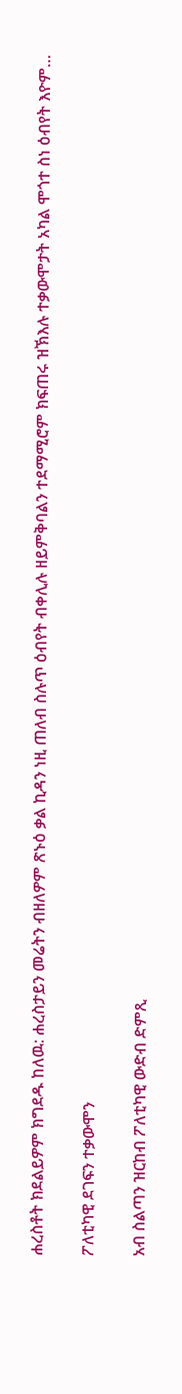ሐረስቶት ክደልይዎም ክግደዱ ከለዉ: ሐረስታይን መሬትን ብዘለዎም ጽኑዕ ቃል ኪዳን ነዚ ጠለብ ስሉጥ ዕብየት ብቀሊሉ ዘይምቅባልን ተደማሚሮም ክፍጠሩ ዝኽእሉ ተቃውሞታት አካል ሞጎተ ስነ ዕብየት እዮም…

ፖለቲካዊ ደገፍን ተቃውሞን

አብ ስልጣን ዝርከብ ፖለቲካዊ ውድብ ድምጺ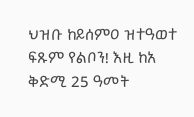ህዝቡ ከይሰምዐ ዝተዓወተ ፍጹም የልቦን! እዚ ከአ ቅድሚ 25 ዓመት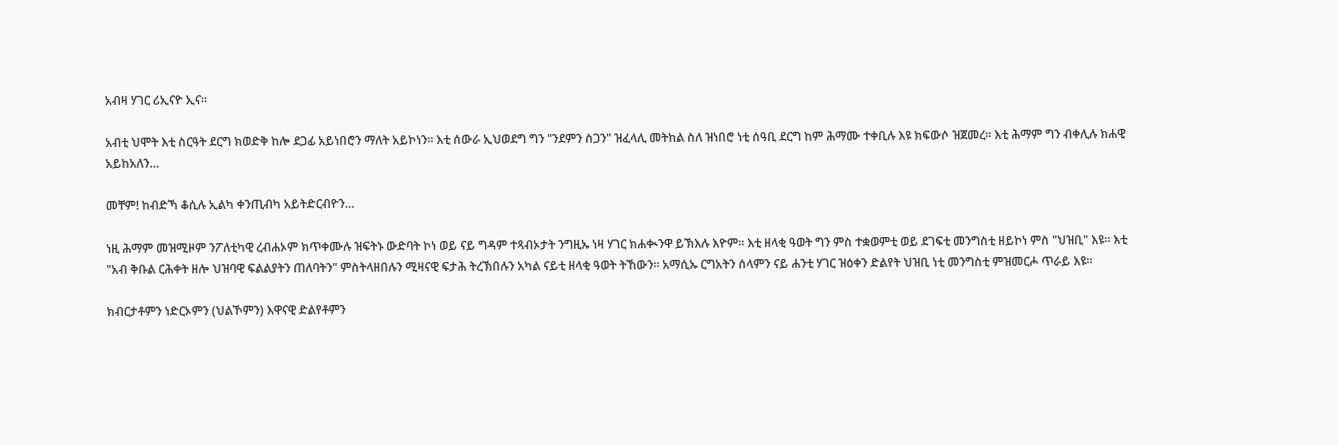አብዛ ሃገር ሪኢናዮ ኢና።

አብቲ ህሞት እቲ ስርዓት ደርግ ክወድቅ ከሎ ደጋፊ አይነበሮን ማለት አይኮነን። እቲ ሰውራ ኢህወደግ ግን "ንደምን ስጋን" ዝፈላሊ መትከል ስለ ዝነበሮ ነቲ ሰዓቢ ደርግ ከም ሕማሙ ተቀቢሉ እዩ ክፍውሶ ዝጀመረ። እቲ ሕማም ግን ብቀሊሉ ክሐዊ አይከአለን…

መቸም! ከብድኻ ቆሲሉ ኢልካ ቀንጢብካ አይትድርብዮን…

ነዚ ሕማም መዝሚዞም ንፖለቲካዊ ረብሐኦም ክጥቀሙሉ ዝፍትኑ ውድባት ኮነ ወይ ናይ ግዳም ተጻብኦታት ንግዚኡ ነዛ ሃገር ክሐቊንዋ ይኽእሉ እዮም። እቲ ዘላቂ ዓወት ግን ምስ ተቋወምቲ ወይ ደገፍቲ መንግስቲ ዘይኮነ ምስ "ህዝቢ" እዩ። እቲ "አብ ቅቡል ርሕቀት ዘሎ ህዝባዊ ፍልልያትን ጠለባትን" ምስትላዘበሉን ሚዛናዊ ፍታሕ ትረኽበሉን አካል ናይቲ ዘላቂ ዓወት ትኸውን። አማሲኡ ርግአትን ሰላምን ናይ ሐንቲ ሃገር ዝዕቀን ድልየት ህዝቢ ነቲ መንግስቲ ምዝመርሖ ጥራይ እዩ።

ክብርታቶምን ነድርኦምን (ህልኾምን) እዋናዊ ድልየቶምን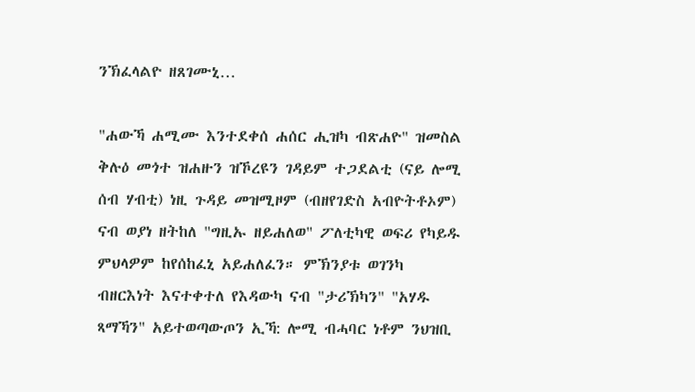ንኽፈላልዮ ዘጸገሙኒ…

"ሐውኻ ሐሚሙ እንተደቀሰ ሐሰር ሒዝካ ብጽሐዮ" ዝመስል ቅሉዕ መጎተ ዝሐዙን ዝኾረዩን ገዳይም ተጋደልቲ (ናይ ሎሚ ሰብ ሃብቲ) ነዚ ጉዳይ መዝሚዞም (ብዘየገድስ አብዮትቶኦም) ናብ ወያነ ዘትከለ "ግዚኡ ዘይሐለወ" ፖለቲካዊ ወፍሪ የካይዱ ምህላዎም ከየሰከፈኒ አይሐለፈን። ምኽንያቱ ወገንካ ብዘርእነት እናተቀተለ የእዳውካ ናብ "ታሪኽካን" "አሃዱ ጻማኻን" አይተወጣውጦን ኢኻ: ሎሚ ብሓባር ነቶም ንህዝቢ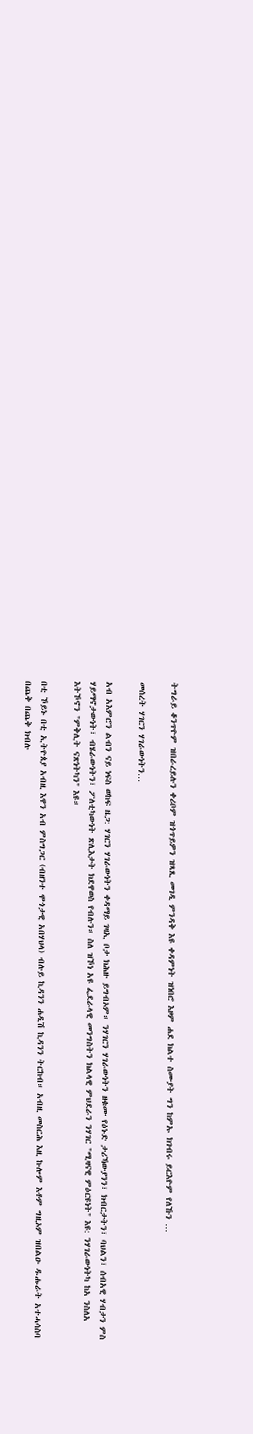ትግራይ ቆንጥዮም ዝበራረይሉን ቀሪቦም ዝጎጥይዎን ዝጻጺ መገዲ ምንዳቅ እዩ ቀዳምነት ዝነበሮ እዞም ሐደ ክልተ ስሙያት ግን ከምኡ ክገብሩ ይርእዮም የለኹን …

መሰረት ሃገርን ሃገራውነትን…

አብ አእምሮን ልብን ናይ ነፍስ ወከፍ ዜጋ: ሃገርን ሃገራውነትን ቀዳማይ ገዛኢ ቦታ ክሕዙ ይግብኦም። ንሃገርን ሃገራውነትን ዘቁሙ የዕኑድ ታሪኻውያንን፣ ክብርታትን፣ ባህልን፣ ሰብአዊ ሃብታን ምስ ሃይማኖታውነት፣ ብሄራውነትን፣ ፖለቲካውነት ጽሊእታት ክደዋወስ የብሉን። ስለ ዝኾነ አዩ ፌደራላዊ መንግስትን ክልላዊ ምህደራን ንሃገር "ሚዛናዊ ምዕርዩነት" እዩ: ንሃገራውነትካ ከአ ንስለአ እትኾኖን "ምቅሊት ናጽነትካን" እዩ።

በቲ ኾይኑ በቲ ኢትዮጰያ አብዚ እዋን አብ ምስግጋር (ብዘንተ ሞጎታዊ አበሃህላ) ብሉይ ኪዳንን ሐዲሽ ኪዳንን ትርከብ። አብዚ መስርሕ እዚ ኩሎም እቶም ግዚኦም ዝበልዑ ዱሑራት አተሓሳስባ በጨቅ በጨቅ ክብሉ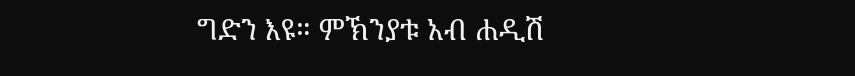ግድን እዩ። ምኽንያቱ አብ ሐዲሽ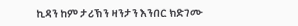ኪዳን ከም ታሪኽን ዛንታን እንበር ክድገሙ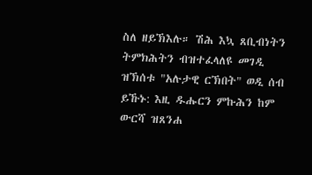ስለ ዘይኽእሉ። ሽሕ እኳ ጸቢብነትን ትምክሕትን ብዝተፈላለዩ መገዲ ዝኽሰቱ "አሉታዊ ርኽበት" ወዲ ሰብ ይኹኑ: እዚ ዱሑርን ምኩሕን ከም ውርሻ ዝጸንሐ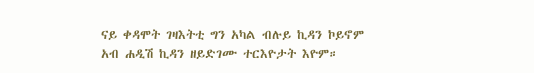ናይ ቀዳሞት ገዛእትቲ ግን አካል ብሉይ ኪዳን ኮይኖም አብ ሐዲሽ ኪዳን ዘይድገሙ ተርእዮታት እዮም።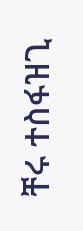ቸሩ ተስፋዝጊ